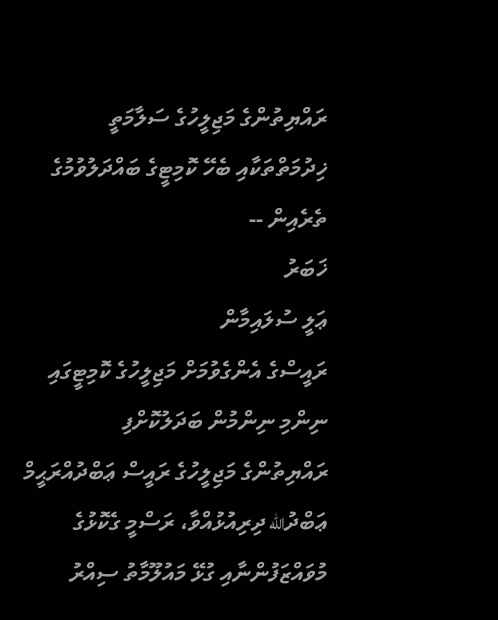ރައްޔިތުންގެ މަޖިލީހުގެ ސަލާމަތީ ޚިދުމަތްތަކާއި ބެހޭ ކޮމިޓީގެ ބައްދަލުވުމުގެ ތެރެއިން --
ޚަބަރު
ޢަލީ ސުލައިމާން
ރައީސްގެ އެންގެވުމަށް މަޖިލީހުގެ ކޮމިޓީގައި ނިންމި ނިންމުން ބަދަލުކޮށްފި
ރައްޔިތުންގެ މަޖިލީހުގެ ރައީސް ޢަބްދުއްރަޙީމް ޢަބްދުالله ދިރިއުޅުއްވާ، ރަސްމީ ގެކޮޅުގެ މުވައްޒަފުންނާއި ގުޅޭ މައުލޫމާތު ސިއްރު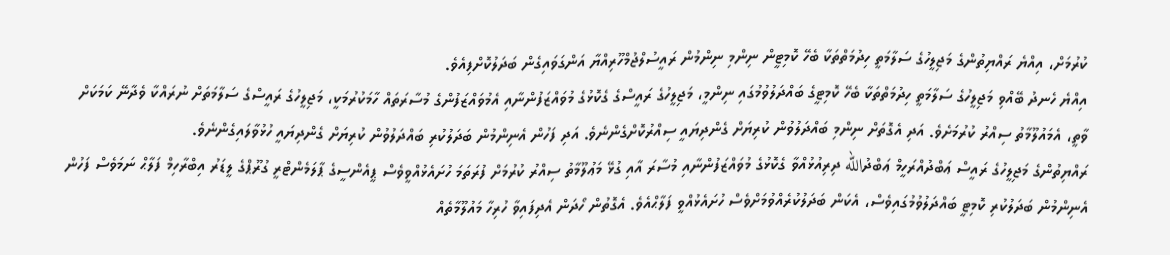ކުރުމަށް، އިއްޔެ ރައްޔިތުންގެ މަޖިލީހުގެ ސަލާމަތީ ހިދުމަތްތަކާ ބެހޭ ކޮމިޓީން ނިންމި ނިންމުން ރައީސުލްޖުމްހޫރިއްޔާ އަންގަވައިގެން ބަދަލުކޮށްފިއެވެ.
އިއްޔެ ހެނދު ބޭއްވި މަޖިލީހުގެ ސަލާމަތީ ހިދުމަތްތަކާ ބެހޭ ކޮމިޓީގެ ބައްދަލުވުމުގައި ނިންމީ، މަޖިލީހުގެ ރައީސްގެ ގެކޮޅުގެ މުވައްޒަފުންނާއި އެމުވައްޒަފުންގެ މުސާރަތައް ހާމަކުރުމަކީ، މަޖިލީހުގެ ރައީސްގެ ސަލާމަތަށް ނުރައްކާ ވެދާނޭ ކަމަކަށް ވާތީ، އެމައުލޫމާތު ސިއްރު ކުރުމަށެވެ. އަދި އެގޮތަށް ނިންމި ބައްދަލުވުން ކުރިޔަށް ގެންދިޔައީ ސިއްރުކޮށްގެންނެވެ. އަދި ފަހުން އެނިންމުން ބަދަލުކުރި ބައްދަލުވުން ކުރިޔަށް ގެންދިޔައީ ހުޅުވާލައިގެންނެވެ.
ރައްޔިތުންގެ މަޖިލީހުގެ ރައީސް ޢަބްދުއްރަހީމް ޢަބްދުالله ދިރިއުޅުއްވާ ގެކޮޅުގެ މުވައްޒަފުންނާއި މުސާރަ އާއި ގުޅޭ މަޢުލޫމާތު ސިއްރު ކުރުމަށް ފުރަތަމަ ހުށައެޅުއްވީވެސް ޕީއެންސީގެ ޕާލަމެންޓްރީ ގުރޫޕްގެ ލީޑަރު އިބްރާހިމް ފަލާޙް ނަމަވެސް ފަހުން އެނިންމުން ބަދަލުކުރި ކޮމިޓީ ބައްދަލުވުމުގައިވެސް، އެކަން ބަދަލުކުރެއްވުމަށްވެސް ހުށައެޅުއްވީ ފަލާޙްއެވެ. އެގޮތުން ހޯދަން އެދިފައިވާ ހުރިހާ މައުލޫމާތެއް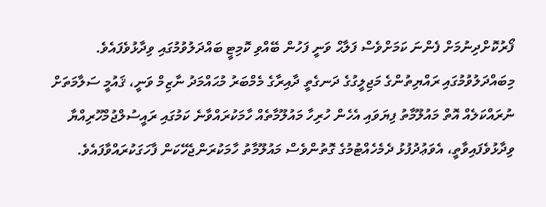ފޯރުކޮށްދިނުމަށް ފެންނަ ކަމަށްވެސް ފަލާޙް ވަނީ ފަހުން ބޭއްވި ކޮމިޓީ ބައްދަލުވުމުގައި ވިދާޅުވެފައެވެ.
މިބައްދަލުވުމުގައި ރައްޔިތުންގެ މަޖިލީގުގެ ދަނގެތީ ދާއިރާގެ މެމްބަރު މުޙައްމަދު ނާޒިމް ވަނީ، ޤައުމީ ސަލާމަތަށް ނުރައްކަލެއް އޮތް މައުލޫމާތު ފިޔަވައި އެހެން ހުރިހާ މައުލޫމާތެއް ހާމަކުރައްވާނެ ކަމުގައި ރައީސުލްޖުމްހޫރިއްޔާ ވިދާޅުވެފައިވާތީ، އެވަޢުދުފުޅު ދެމެހެއްޓުމުގެ ގޮތުންވެސް މައުލޫމާތު ހާމަކުރަންޖެހޭކަން ފާހަގަކުރައްވާފައެވެ.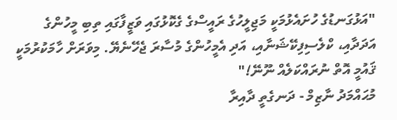"އަޅުގަނޑުގެ ހުށައެޅުމަކީ މަޖިލީހުގެ ރައީސްގެ ގެކޮޅުގައި ވަޒީފާގައި ތިބި މީހުންގެ އަދަދާއި، ކްލެސިފިކޭޝަނާއި، އަދި އެމީހުންގެ މުސާރަ ޖެހޭނެޔޭ. މިވަރަށް ހާމަކުރުމަކީ ޤައުމީ އޮތް ނުރައްކަލެއް ނޫނޭ!"
މުޙައްމަދު ނާޒިމް - ދަނގެތީ ދާއިރާ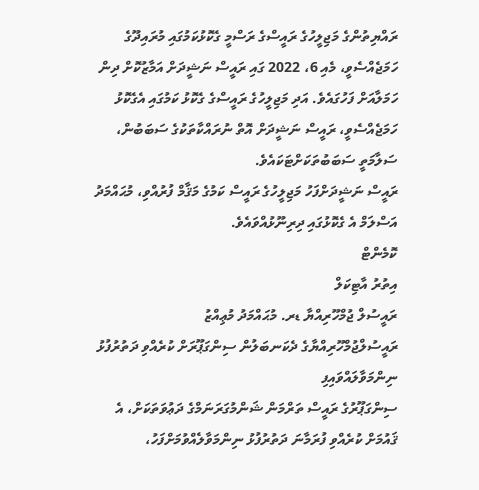ރައްޔިތުންގެ މަޖިލީހުގެ ރައީސްގެ ރަސްމީ ގެކޮޅުކަމުގައި މުރައިދޫގެ ހަމަޖެއްސެވީ، މެއި 6، 2022 ގައި ރައީސް ނަޝީދަށް އަމާޒުކޮށް ދިން ހަމަލާއަށް ފަހުގައެވެ. އަދި މަޖިލީހުގެ ރައީސްގެ ގެކޮޅު ކަމުގައި އެގެކޮޅު ހަމަޖެއްސެވީ، ރައީސް ނަޝީދަށް އޮތް ނުރައްކާތަކުގެ ސަބަބުން، ސަލާމަތީ ސަބަބުތަކަށްޓަކައެވެ.
ރައީސް ނަޝީދަށްފަހު މަޖިލީހުގެ ރައީސް ކަމުގެ މަޤާމް ފުރުއްވި، މުޙައްމަދު އަސްލަމް އެ ގެކޮޅުގައި ދިރިނޫޅުއްވައެވެ.
ކޮމެންޓް
އިތުރު އާޓިކަލް
ރައީސުލް ޖުމްހޫރިއްޔާ ޑރ. މުޙައްމަދު މުޢިއްޒު
ރައީސުލްޖުމްހޫރިއްޔާގެ ދެކަނބަލުން ސިންގަޕޫރަށް ކުރެއްވި ދަތުރުފުޅު ނިންމަވާލައްވައިފި
ސިންގަޕޫރުގެ ރައީސް ތަރްމަން ޝަންމުގަރަނަމްގެ ދަޢުވަތަކަށް، އެ ޤައުމަށް ކުރެއްވި ފުރަމާނަ ދަތުރުފުޅު ނިންމަވާލެއްވުމަށްފަހު،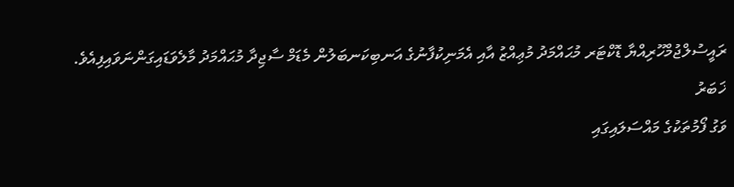ރައީސުލްޖުމްހޫރިއްޔާ ޑޮކްޓަރ މުޙައްމަދު މުޢިއްޒު އާއި އެމަނިކުފާނުގެ އަނބިކަނބަލުން މެޑަމް ސާޖިދާ މުޙައްމަދު މާލެވަޑައިގަންނަވައިފިއެވެ.
ޚަބަރު
ވަގު ފޯމުތަކުގެ މައްސަލައިގައި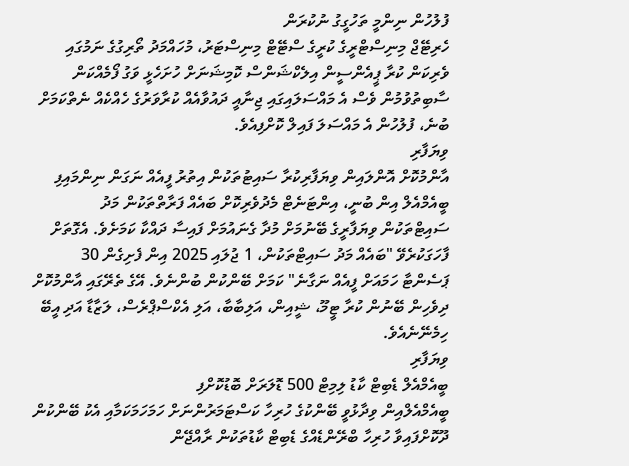ފުލުހުން ނިންމީ ތަހުގީގު ނުކުރަން
ހެރިޓޭޖް މިނިސްޓްރީގެ ކުރީގެ ސްޓޭޓް މިނިސްޓަރު، މުހައްމަދު ތޯރިގުގެ ނަމުގައި ވެރިކަން ކުރާ ޕީއެންސީން އިލެކްޝަންސް ކޮމިޝަނަށް ހުށަހެޅީ ވަގު ފޯމެއްކަން ސާބިތުވުމުން ވެސް އެ މައްސަލައިގައި ޖިނާއީ ދައުވާއެއް ކުރާވަރުގެ ހެއްކެއް ނެތްކަމަށް ބުނެ، ފުލުހުން އެ މައްސަލަ ފައިލް ކޮށްފިއެވެ.
ވިޔަފާރި
އާންމުކޮށް އޮންލައިން ވިޔަފާރިކުރާ ސައިޓުތަކުން އިތުރު ފީއެއް ނަގަން ނިންމައިފި
ބީއެމްއެލް އިން ބުނީ، އިންޓަނެޓް މެދުވެރިކޮށް ބައެއް ފަރާތްތަކުން މަދު ސައިޓްތަކުން ވިޔަފާރީގެ ބޭނުމަށް މުދާ ގެނައުމަށް ފައިސާ ދައްކާ ކަމަށެވެ. އެގޮތަށް ފާހަގަކުރެވޭ "ބައެއް މަދު ސައިޓްތަކުން، 1 ޖުލައި 2025 އިން ފެށިގެން 30 ޕަސެންޓާ ހަމައަށް ފީއެއް ނަގާނެ" ކަމަށް ބޭންކުން ބުންނެވެ. އޭގެ ތެރޭގައި އާންމުކޮށް ދިވެހިން ބޭނުން ކުރާ ޓީމޫ، ޝީއިން، އަލިބާބާ، އަލި އެކްސްޕްރެސް، ލަޒާޑާ އަދި އީބޭ ހިމެނޭނެއެވެ.
ވިޔަފާރި
ބީއެމްއެލް ޑެބިޓް ކާޑު ލިމިޓް 500 ޑޮލަރަށް ބޮޑުކޮށްފި
ބީއެމްއެލްއިން ވިދާޅުވީ ބޭންކުގެ ހުރިހާ ކަސްޓަމަރުންނަށް ހަމަހަމަކަމާއި އެކު ބޭންކުން ދޫކޮށްފައިވާ ހުރިހާ ބްރޭންޑެއްގެ ޑެބިޓް ކާޑުތަކުން ރާއްޖޭން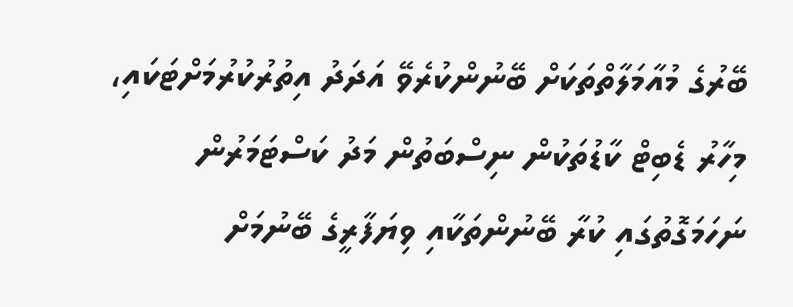ބޭރުގެ މުއާމަލާތްތަކަށް ބޭނުންކުރެވޭ އަދަދު އިތުރުކުރުމަށްޓަކައި، މިހާރު ޑެބިޓް ކާޑުތަކުން ނިސްބަތުން މަދު ކަސްޓަމަރުން ނަހަމަގޮތުގައި ކުރާ ބޭނުންތަކާއި ވިޔަފާރީގެ ބޭނުމަށް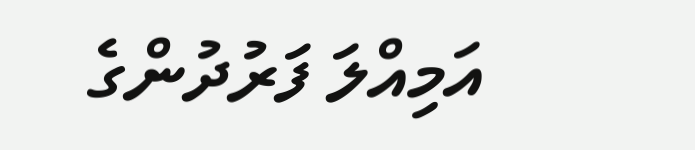އަމިއްލަ ފަރުދުންގެ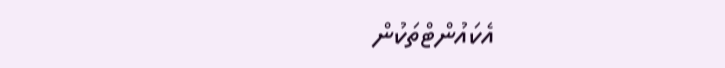އެކައުންޓްތަކުން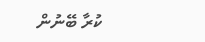ކުރާ ބޭނުން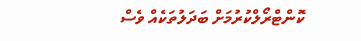ކޮންޓްރޯލްކުރުމަށް ބަދަލުތަކެއް ވެސް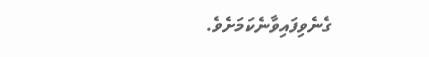ގެނެވިފައިވާނެކަމަށެވެ.